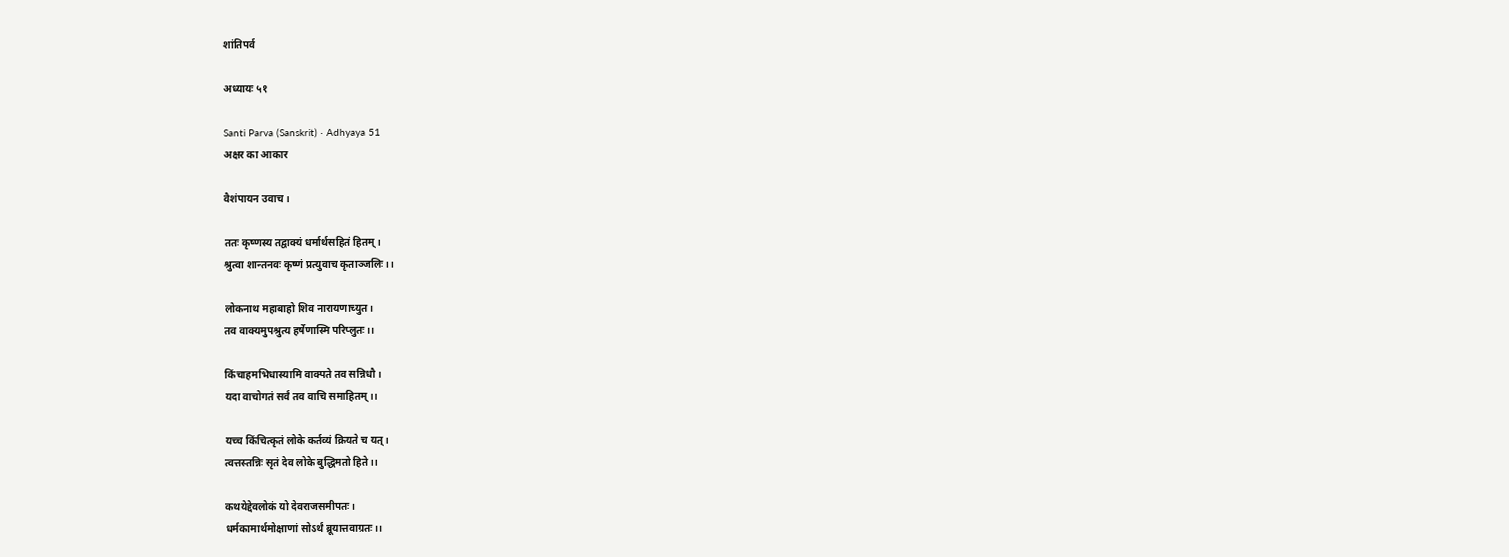शांतिपर्व

अध्यायः ५१

Santi Parva (Sanskrit) · Adhyaya 51
अक्षर का आकार

वैशंपायन उवाच।

ततः कृष्णस्य तद्वाक्यं धर्मार्थसहितं हितम्।
श्रुत्वा शान्तनवः कृष्णं प्रत्युवाच कृताञ्जलिः।।

लोकनाथ महाबाहो शिव नारायणाच्युत।
तव वाक्यमुपश्रुत्य हर्षेणास्मि परिप्लुतः।।

किंचाहमभिधास्यामि वाक्पते तव सन्निधौ।
यदा वाचोगतं सर्वं तव वाचि समाहितम्।।

यच्च किंचित्कृतं लोके कर्तव्यं क्रियते च यत्।
त्वत्तस्तन्निः सृतं देव लोके बुद्धिमतो हिते।।

कथयेद्देवलोकं यो देवराजसमीपतः।
धर्मकामार्थमोक्षाणां सोऽर्थं ब्रूयात्तवाग्रतः।।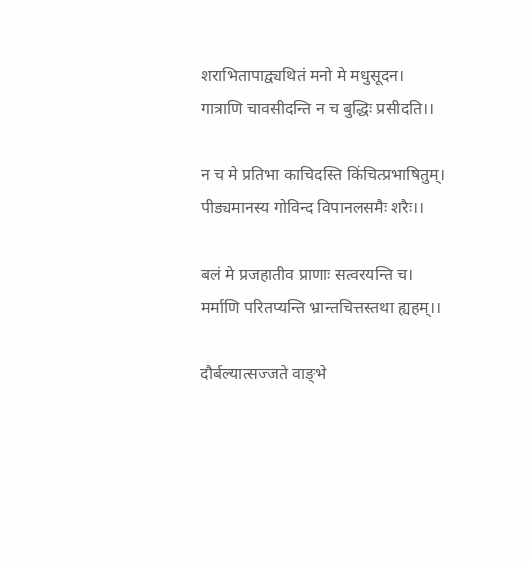शराभितापाद्व्यथितं मनो मे मधुसूदन।
गात्राणि चावसीदन्ति न च बुद्धिः प्रसीदति।।

न च मे प्रतिभा काचिदस्ति किंचित्प्रभाषितुम्।
पीड्यमानस्य गोविन्द विपानलसमैः शरैः।।

बलं मे प्रजहातीव प्राणाः सत्वरयन्ति च।
मर्माणि परितप्यन्ति भ्रान्तचित्तस्तथा ह्यहम्।।

दौर्बल्यात्सज्जते वाङ्भे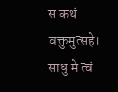स कथं वक्तुमुत्सहे।
साधु मे त्वं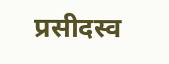प्रसीदस्व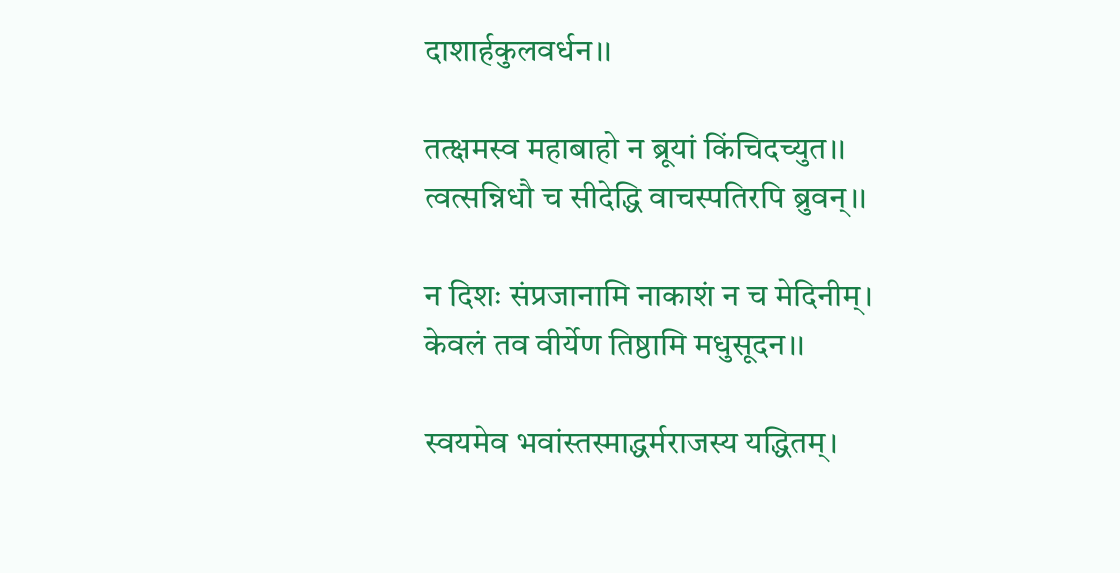दाशार्हकुलवर्धन।।

तत्क्षमस्व महाबाहो न ब्रूयां किंचिदच्युत।।
त्वत्सन्निधौ च सीदेद्धि वाचस्पतिरपि ब्रुवन्।।

न दिशः संप्रजानामि नाकाशं न च मेदिनीम्।
केवलं तव वीर्येण तिष्ठामि मधुसूदन।।

स्वयमेव भवांस्तस्माद्धर्मराजस्य यद्धितम्।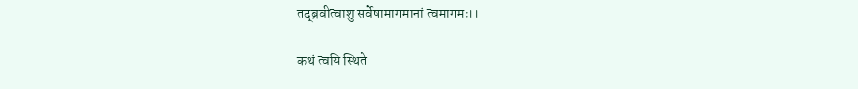तद्ब्रवीत्वाशु सर्वेषामागमानां त्वमागमः।।

कथं त्वयि स्थिते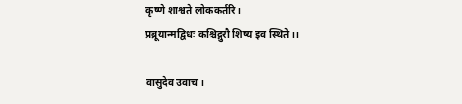कृष्णे शाश्वते लोककर्तरि।
प्रब्रूयान्मद्विधः कश्चिद्गुरौ शिष्य इव स्थिते।।

वासुदेव उवाच।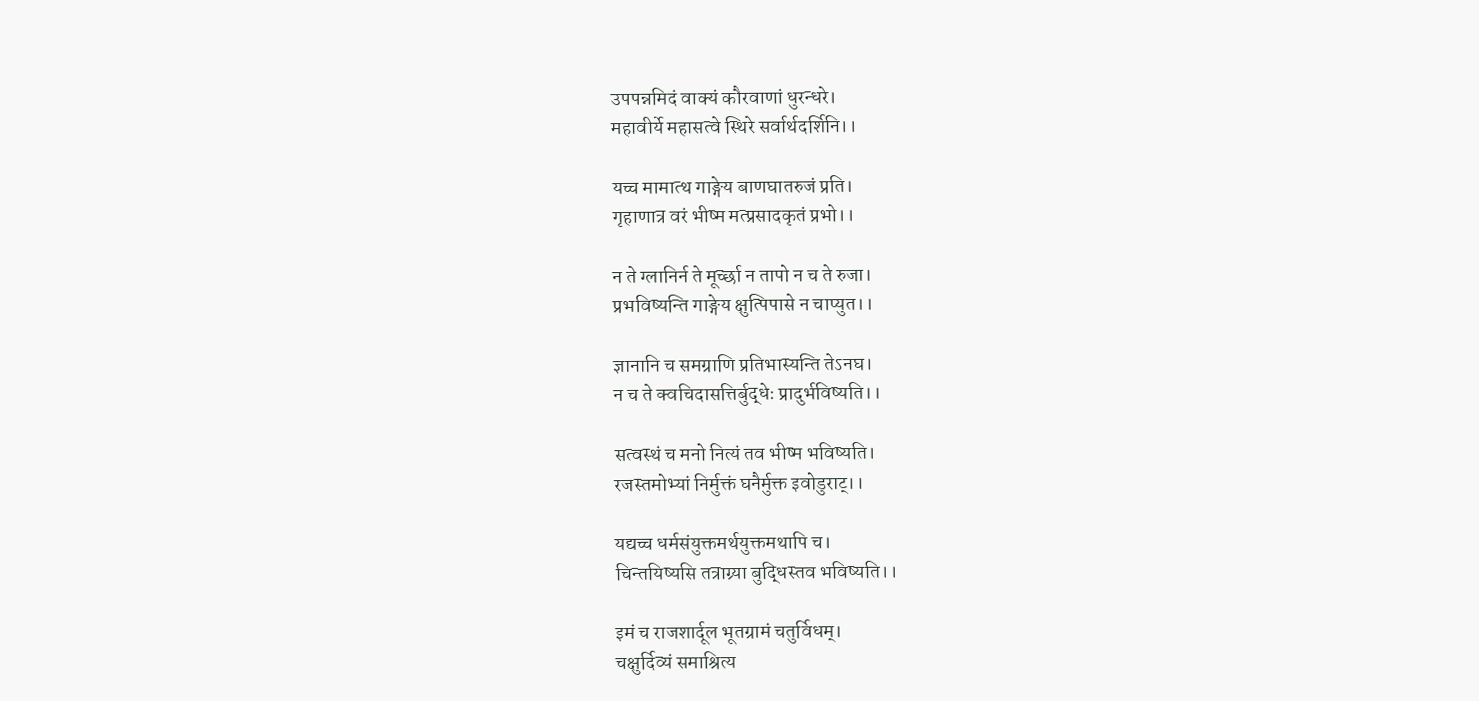उपपन्नमिदं वाक्यं कौरवाणां धुरन्धरे।
महावीर्ये महासत्वे स्थिरे सर्वार्थदर्शिनि।।

यच्च मामात्थ गाङ्गेय बाणघातरुजं प्रति।
गृहाणात्र वरं भीष्म मत्प्रसादकृतं प्रभो।।

न ते ग्लानिर्न ते मूर्च्छा न तापो न च ते रुजा।
प्रभविष्यन्ति गाङ्गेय क्षुत्पिपासे न चाप्युत।।

ज्ञानानि च समग्राणि प्रतिभास्यन्ति तेऽनघ।
न च ते क्वचिदासत्तिर्बुद्धेः प्रादुर्भविष्यति।।

सत्वस्थं च मनो नित्यं तव भीष्म भविष्यति।
रजस्तमोभ्यां निर्मुक्तं घनैर्मुक्त इवोडुराट्।।

यद्यच्च धर्मसंयुक्तमर्थयुक्तमथापि च।
चिन्तयिष्यसि तत्राग्र्या बुद्धिस्तव भविष्यति।।

इमं च राजशार्दूल भूतग्रामं चतुर्विधम्।
चक्षुर्दिव्यं समाश्रित्य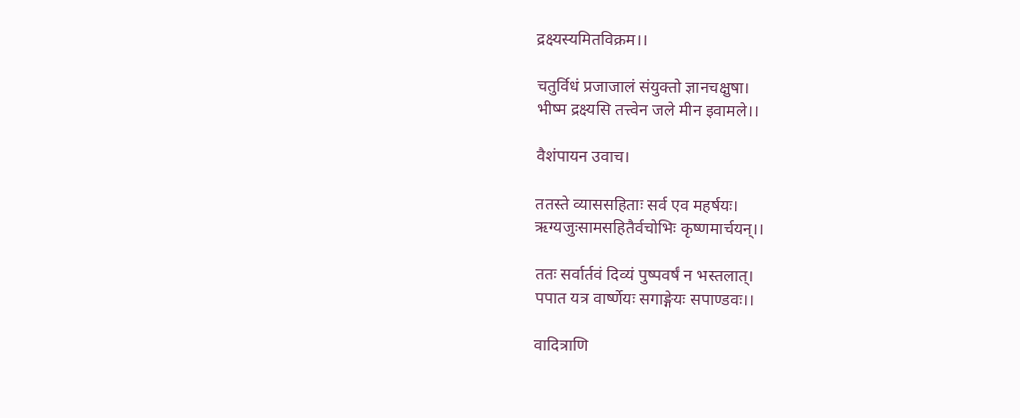द्रक्ष्यस्यमितविक्रम।।

चतुर्विधं प्रजाजालं संयुक्तो ज्ञानचक्षुषा।
भीष्म द्रक्ष्यसि तत्त्वेन जले मीन इवामले।।

वैशंपायन उवाच।

ततस्ते व्याससहिताः सर्व एव महर्षयः।
ऋग्यजुःसामसहितैर्वचोभिः कृष्णमार्चयन्।।

ततः सर्वार्तवं दिव्यं पुष्पवर्षं न भस्तलात्।
पपात यत्र वार्ष्णेयः सगाङ्गेयः सपाण्डवः।।

वादित्राणि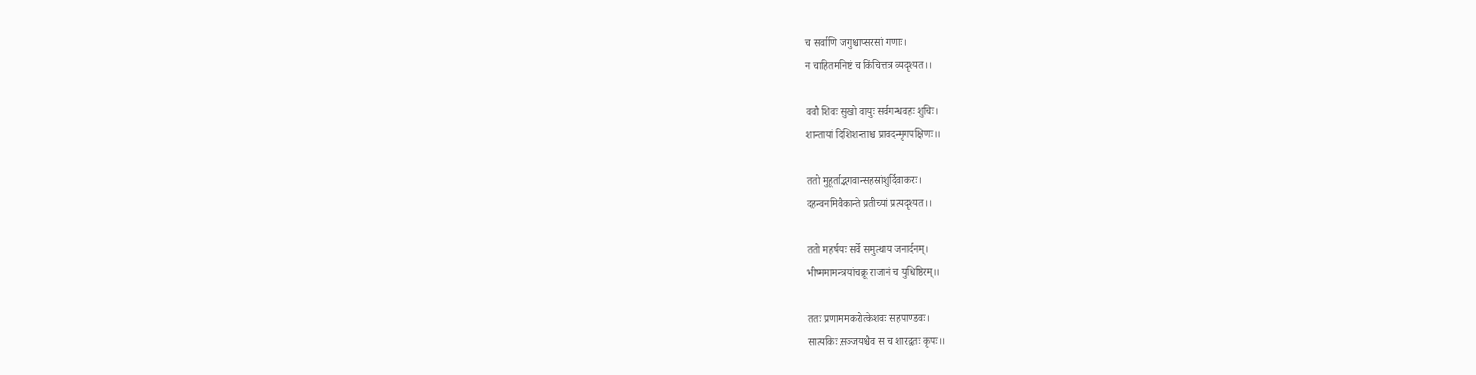च सर्वाणि जगुश्चाप्सरसां गणाः।
न चाहितमनिष्टं च किंचित्तत्र व्यदृश्यत।।

ववौ शिवः सुखो वायुः सर्वगन्धवहः शुचिः।
शान्तायां दिशिशन्ताश्च प्रावदन्मृगपक्षिणः।।

ततो मुहूर्ताद्भगवान्सहस्रांशुर्दिवाकरः।
दहन्वनमिवैकान्ते प्रतीच्यां प्रत्यदृश्यत।।

ततो महर्षयः सर्वे समुत्थाय जनार्दनम्।
भीष्ममामन्त्रयांचक्रू राजानं च युधिष्ठिरम्।।

ततः प्रणाममकरोत्केशवः सहपाण्डवः।
सात्यकिः स़ञ्जयश्चैव स च शारद्वतः कृपः।।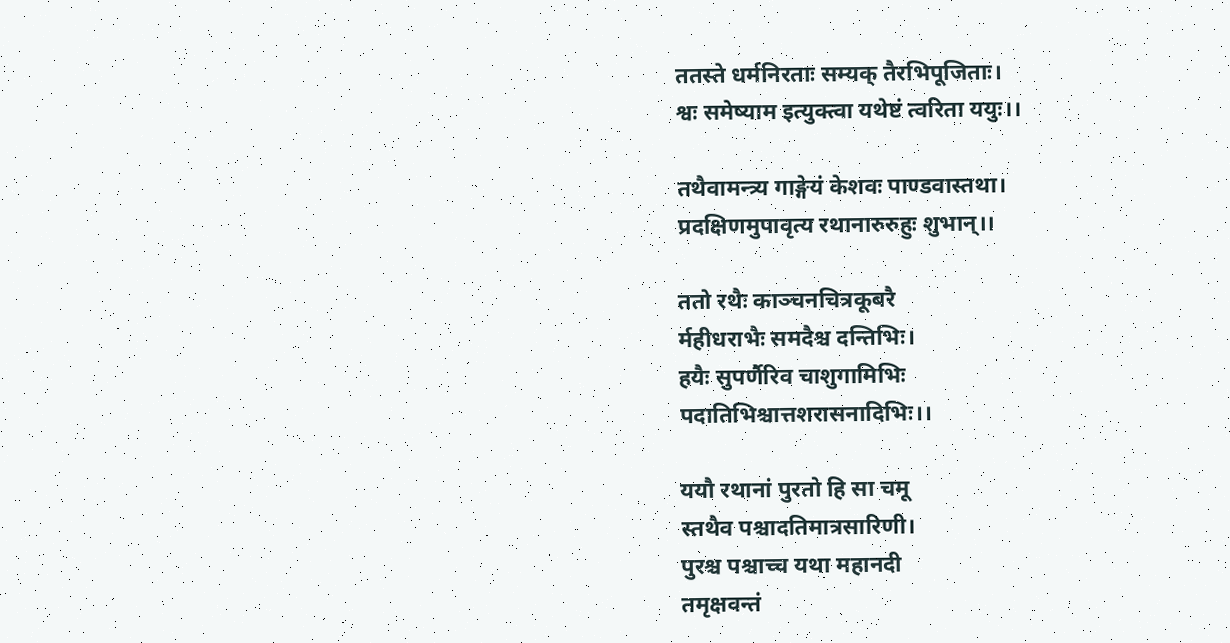ततस्ते धर्मनिरताः सम्यक् तैरभिपूजिताः।
श्वः समेष्याम इत्युक्त्वा यथेष्टं त्वरिता ययुः।।

तथैवामन्त्र्य गाङ्गेयं केशवः पाण्डवास्तथा।
प्रदक्षिणमुपावृत्य रथानारुरुहुः शुभान्।।

ततो रथैः काञ्चनचित्रकूबरै
र्महीधराभैः समदैश्च दन्तिभिः।
हयैः सुपर्णैरिव चाशुगामिभिः
पदातिभिश्चात्तशरासनादिभिः।।

ययौ रथानां पुरतो हि सा चमू
स्तथैव पश्चादतिमात्रसारिणी।
पुरश्च पश्चाच्च यथा महानदी
तमृक्षवन्तं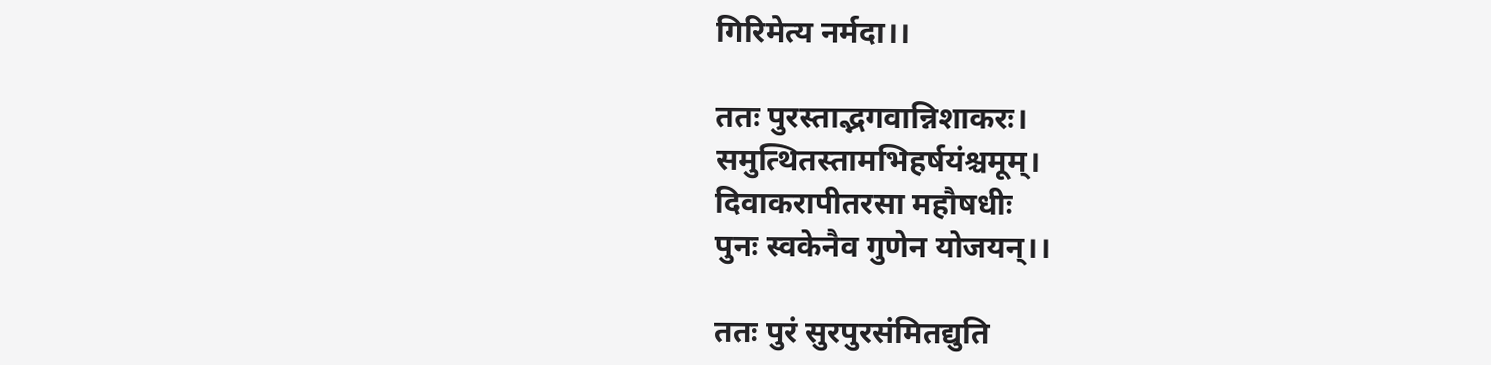गिरिमेत्य नर्मदा।।

ततः पुरस्ताद्भगवान्निशाकरः।
समुत्थितस्तामभिहर्षयंश्चमूम्।
दिवाकरापीतरसा महौषधीः
पुनः स्वकेनैव गुणेन योजयन्।।

ततः पुरं सुरपुरसंमितद्युति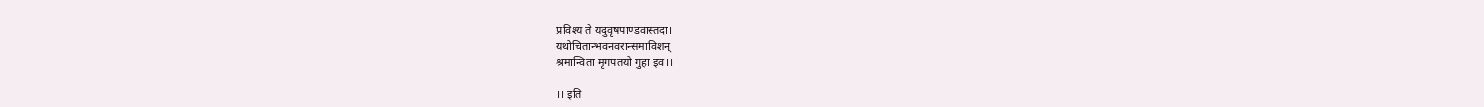प्रविश्य ते यदुवृषपाण्डवास्तदा।
यथोचितान्भवनवरान्समाविशन्
श्रमान्विता मृगपतयो गुहा इव।।

।। इति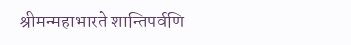श्रीमन्महाभारते शान्तिपर्वणि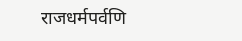राजधर्मपर्वणि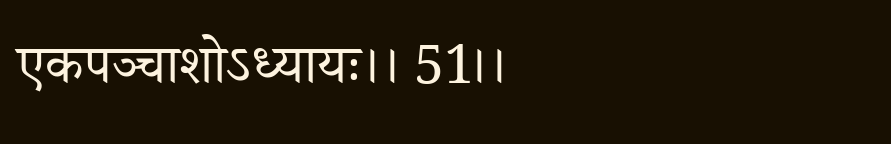एकपञ्चाशोऽध्यायः।। 51।।